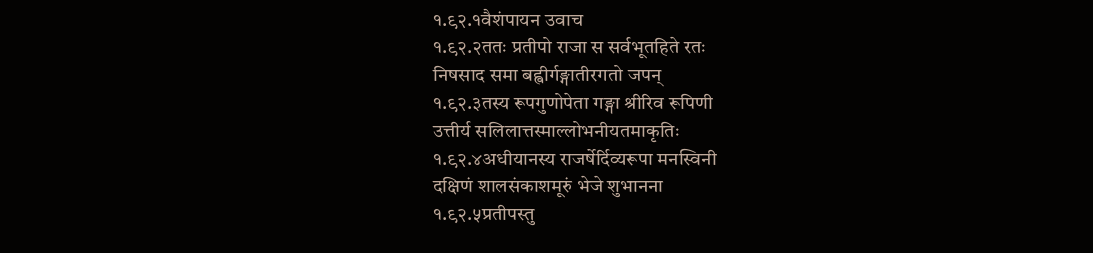१.९२.१वैशंपायन उवाच
१.९२.२ततः प्रतीपो राजा स सर्वभूतहिते रतः
निषसाद समा बह्वीर्गङ्गातीरगतो जपन्
१.९२.३तस्य रूपगुणोपेता गङ्गा श्रीरिव रूपिणी
उत्तीर्य सलिलात्तस्माल्लोभनीयतमाकृतिः
१.९२.४अधीयानस्य राजर्षेर्दिव्यरूपा मनस्विनी
दक्षिणं शालसंकाशमूरुं भेजे शुभानना
१.९२.५प्रतीपस्तु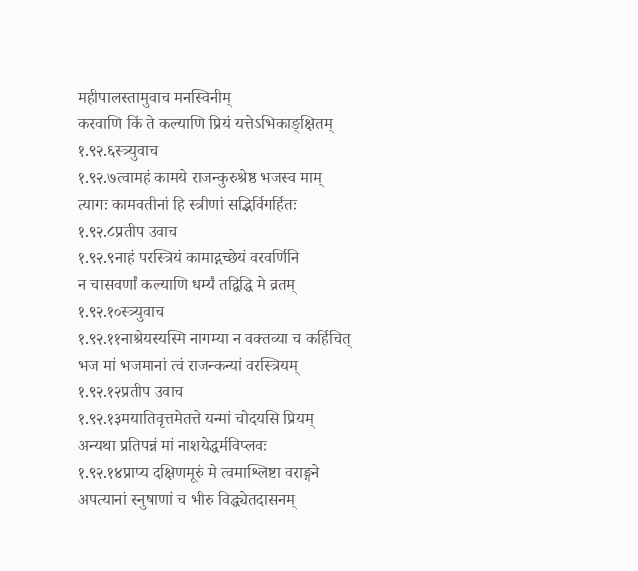महीपालस्तामुवाच मनस्विनीम्
करवाणि किं ते कल्याणि प्रियं यत्तेऽभिकाङ्क्षितम्
१.९२.६स्त्र्युवाच
१.९२.७त्वामहं कामये राजन्कुरुश्रेष्ठ भजस्व माम्
त्यागः कामवतीनां हि स्त्रीणां सद्भिर्विगर्हितः
१.९२.८प्रतीप उवाच
१.९२.९नाहं परस्त्रियं कामाद्गच्छेयं वरवर्णिनि
न चासवर्णां कल्याणि धर्म्यं तद्विद्धि मे व्रतम्
१.९२.१०स्त्र्युवाच
१.९२.११नाश्रेयस्यस्मि नागम्या न वक्तव्या च कर्हिचित्
भज मां भजमानां त्वं राजन्कन्यां वरस्त्रियम्
१.९२.१२प्रतीप उवाच
१.९२.१३मयातिवृत्तमेतत्ते यन्मां चोदयसि प्रियम्
अन्यथा प्रतिपन्नं मां नाशयेद्धर्मविप्लवः
१.९२.१४प्राप्य दक्षिणमूरुं मे त्वमाश्लिष्टा वराङ्गने
अपत्यानां स्नुषाणां च भीरु विद्ध्येतदासनम्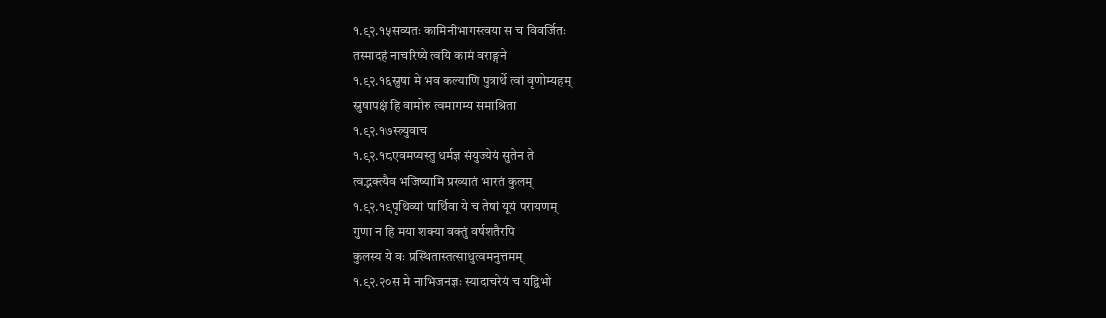१.९२.१५सव्यतः कामिनीभागस्त्वया स च विवर्जितः
तस्मादहं नाचरिष्ये त्वयि कामं वराङ्गने
१.९२.१६स्नुषा मे भव कल्याणि पुत्रार्थे त्वां वृणोम्यहम्
स्नुषापक्षं हि वामोरु त्वमागम्य समाश्रिता
१.९२.१७स्त्र्युवाच
१.९२.१८एवमप्यस्तु धर्मज्ञ संयुज्येयं सुतेन ते
त्वद्भक्त्यैव भजिष्यामि प्रख्यातं भारतं कुलम्
१.९२.१९पृथिव्यां पार्थिवा ये च तेषां यूयं परायणम्
गुणा न हि मया शक्या वक्तुं वर्षशतैरपि
कुलस्य ये वः प्रस्थितास्तत्साधुत्वमनुत्तमम्
१.९२.२०स मे नाभिजनज्ञः स्यादाचरेयं च यद्विभो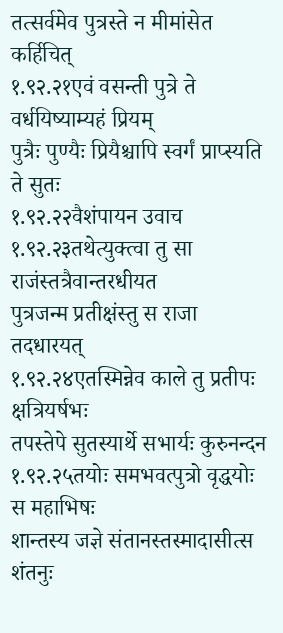तत्सर्वमेव पुत्रस्ते न मीमांसेत कर्हिचित्
१.९२.२१एवं वसन्ती पुत्रे ते वर्धयिष्याम्यहं प्रियम्
पुत्रैः पुण्यैः प्रियैश्चापि स्वर्गं प्राप्स्यति ते सुतः
१.९२.२२वैशंपायन उवाच
१.९२.२३तथेत्युक्त्वा तु सा राजंस्तत्रैवान्तरधीयत
पुत्रजन्म प्रतीक्षंस्तु स राजा तदधारयत्
१.९२.२४एतस्मिन्नेव काले तु प्रतीपः क्षत्रियर्षभः
तपस्तेपे सुतस्यार्थे सभार्यः कुरुनन्दन
१.९२.२५तयोः समभवत्पुत्रो वृद्धयोः स महाभिषः
शान्तस्य जज्ञे संतानस्तस्मादासीत्स शंतनुः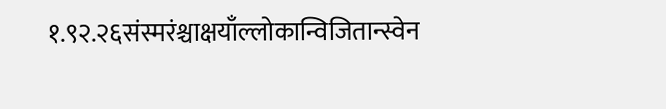१.९२.२६संस्मरंश्चाक्षयाँल्लोकान्विजितान्स्वेन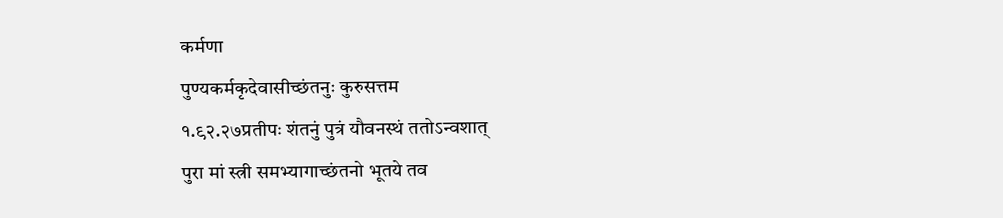कर्मणा
पुण्यकर्मकृदेवासीच्छंतनुः कुरुसत्तम
१.९२.२७प्रतीपः शंतनुं पुत्रं यौवनस्थं ततोऽन्वशात्
पुरा मां स्त्री समभ्यागाच्छंतनो भूतये तव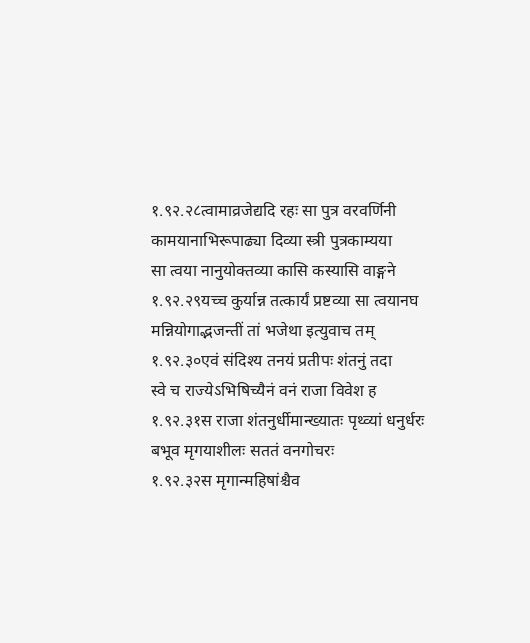१.९२.२८त्वामाव्रजेद्यदि रहः सा पुत्र वरवर्णिनी
कामयानाभिरूपाढ्या दिव्या स्त्री पुत्रकाम्यया
सा त्वया नानुयोक्तव्या कासि कस्यासि वाङ्गने
१.९२.२९यच्च कुर्यान्न तत्कार्यं प्रष्टव्या सा त्वयानघ
मन्नियोगाद्भजन्तीं तां भजेथा इत्युवाच तम्
१.९२.३०एवं संदिश्य तनयं प्रतीपः शंतनुं तदा
स्वे च राज्येऽभिषिच्यैनं वनं राजा विवेश ह
१.९२.३१स राजा शंतनुर्धीमान्ख्यातः पृथ्व्यां धनुर्धरः
बभूव मृगयाशीलः सततं वनगोचरः
१.९२.३२स मृगान्महिषांश्चैव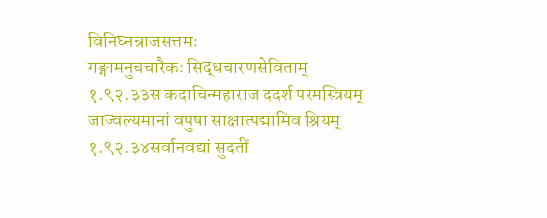विनिघ्नन्राजसत्तमः
गङ्गामनुचचारैकः सिद्धचारणसेविताम्
१.९२.३३स कदाचिन्महाराज ददर्श परमस्त्रियम्
जाज्वल्यमानां वपुषा साक्षात्पद्मामिव श्रियम्
१.९२.३४सर्वानवद्यां सुदतीं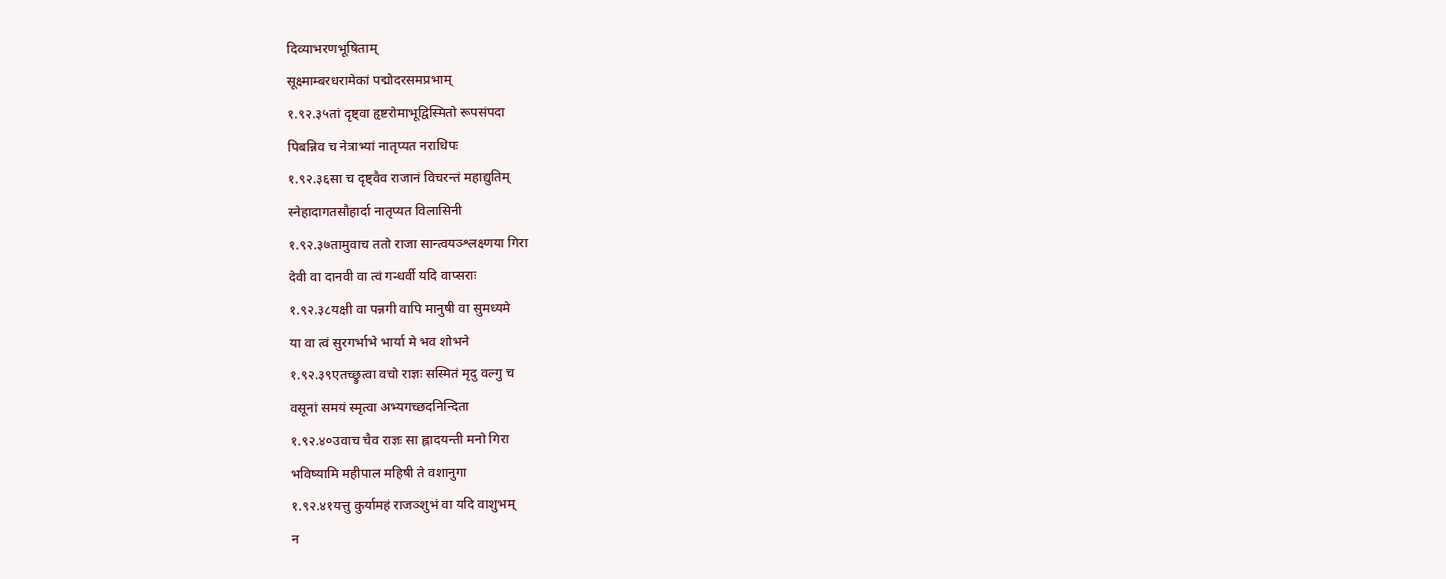दिव्याभरणभूषिताम्
सूक्ष्माम्बरधरामेकां पद्मोदरसमप्रभाम्
१.९२.३५तां दृष्ट्वा हृष्टरोमाभूद्विस्मितो रूपसंपदा
पिबन्निव च नेत्राभ्यां नातृप्यत नराधिपः
१.९२.३६सा च दृष्ट्वैव राजानं विचरन्तं महाद्युतिम्
स्नेहादागतसौहार्दा नातृप्यत विलासिनी
१.९२.३७तामुवाच ततो राजा सान्त्वयञ्श्लक्ष्णया गिरा
देवी वा दानवी वा त्वं गन्धर्वी यदि वाप्सराः
१.९२.३८यक्षी वा पन्नगी वापि मानुषी वा सुमध्यमे
या वा त्वं सुरगर्भाभे भार्या मे भव शोभने
१.९२.३९एतच्छ्रुत्वा वचो राज्ञः सस्मितं मृदु वल्गु च
वसूनां समयं स्मृत्वा अभ्यगच्छदनिन्दिता
१.९२.४०उवाच चैव राज्ञः सा ह्लादयन्ती मनो गिरा
भविष्यामि महीपाल महिषी ते वशानुगा
१.९२.४१यत्तु कुर्यामहं राजञ्शुभं वा यदि वाशुभम्
न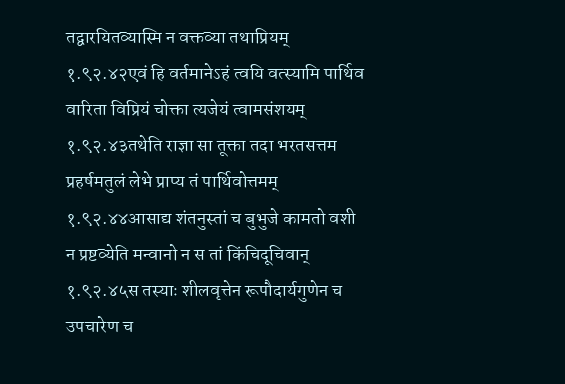तद्वारयितव्यास्मि न वक्तव्या तथाप्रियम्
१.९२.४२एवं हि वर्तमानेऽहं त्वयि वत्स्यामि पार्थिव
वारिता विप्रियं चोक्ता त्यजेयं त्वामसंशयम्
१.९२.४३तथेति राज्ञा सा तूक्ता तदा भरतसत्तम
प्रहर्षमतुलं लेभे प्राप्य तं पार्थिवोत्तमम्
१.९२.४४आसाद्य शंतनुस्तां च बुभुजे कामतो वशी
न प्रष्टव्येति मन्वानो न स तां किंचिदूचिवान्
१.९२.४५स तस्याः शीलवृत्तेन रूपौदार्यगुणेन च
उपचारेण च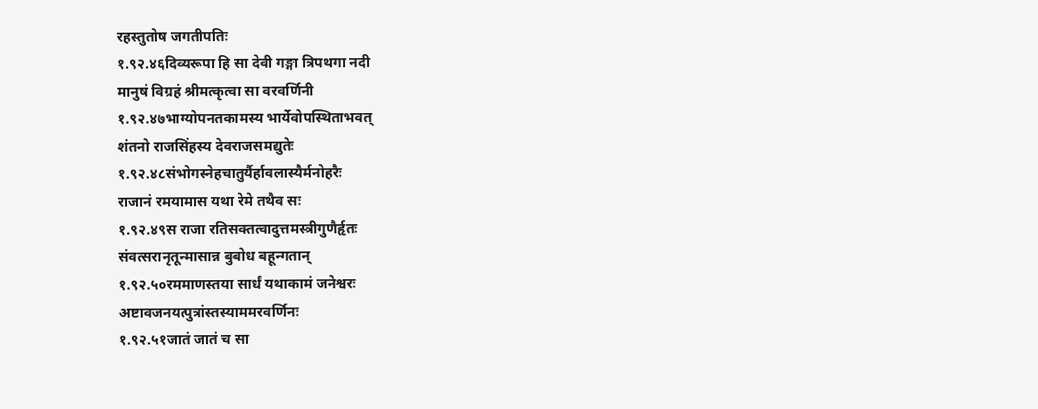रहस्तुतोष जगतीपतिः
१.९२.४६दिव्यरूपा हि सा देवी गङ्गा त्रिपथगा नदी
मानुषं विग्रहं श्रीमत्कृत्वा सा वरवर्णिनी
१.९२.४७भाग्योपनतकामस्य भार्येवोपस्थिताभवत्
शंतनो राजसिंहस्य देवराजसमद्युतेः
१.९२.४८संभोगस्नेहचातुर्यैर्हावलास्यैर्मनोहरैः
राजानं रमयामास यथा रेमे तथैव सः
१.९२.४९स राजा रतिसक्तत्वादुत्तमस्त्रीगुणैर्हृतः
संवत्सरानृतून्मासान्न बुबोध बहून्गतान्
१.९२.५०रममाणस्तया सार्धं यथाकामं जनेश्वरः
अष्टावजनयत्पुत्रांस्तस्याममरवर्णिनः
१.९२.५१जातं जातं च सा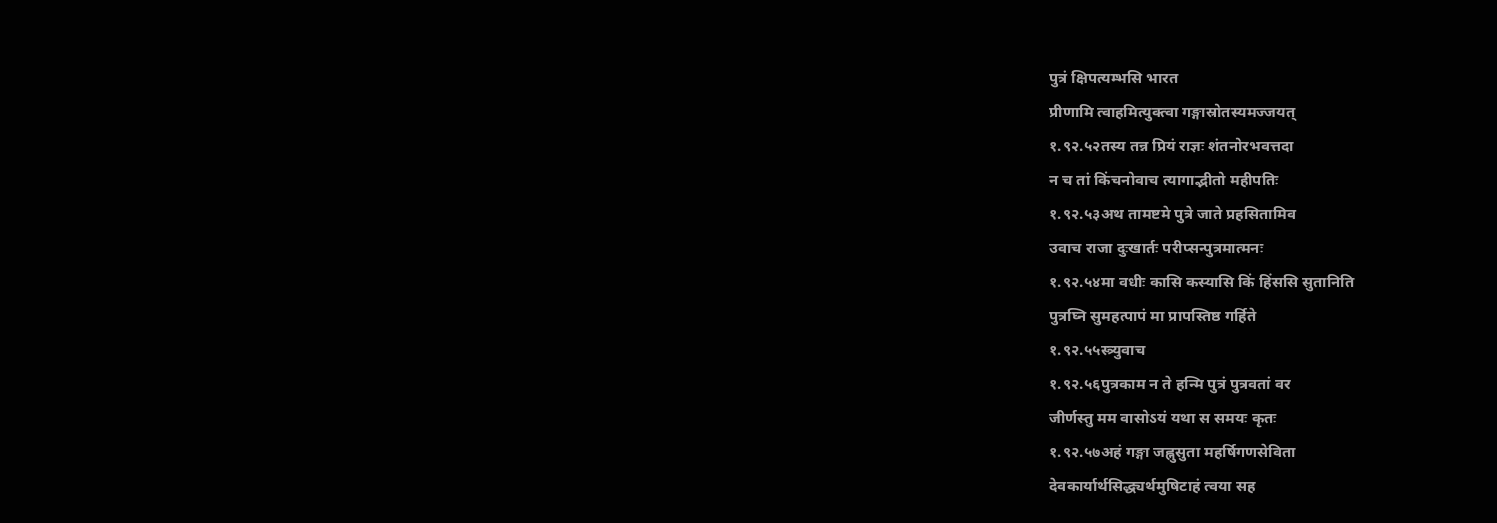पुत्रं क्षिपत्यम्भसि भारत
प्रीणामि त्वाहमित्युक्त्वा गङ्गास्रोतस्यमज्जयत्
१.९२.५२तस्य तन्न प्रियं राज्ञः शंतनोरभवत्तदा
न च तां किंचनोवाच त्यागाद्भीतो महीपतिः
१.९२.५३अथ तामष्टमे पुत्रे जाते प्रहसितामिव
उवाच राजा दुःखार्तः परीप्सन्पुत्रमात्मनः
१.९२.५४मा वधीः कासि कस्यासि किं हिंससि सुतानिति
पुत्रघ्नि सुमहत्पापं मा प्रापस्तिष्ठ गर्हिते
१.९२.५५स्त्र्युवाच
१.९२.५६पुत्रकाम न ते हन्मि पुत्रं पुत्रवतां वर
जीर्णस्तु मम वासोऽयं यथा स समयः कृतः
१.९२.५७अहं गङ्गा जह्नुसुता महर्षिगणसेविता
देवकार्यार्थसिद्ध्यर्थमुषिटाहं त्वया सह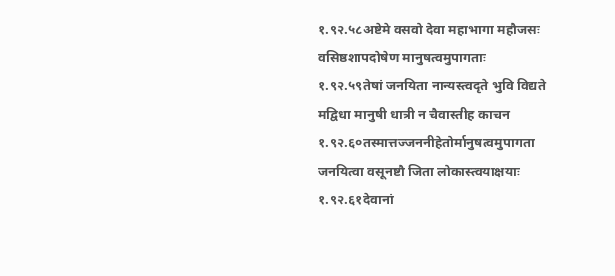१.९२.५८अष्टेमे वसवो देवा महाभागा महौजसः
वसिष्ठशापदोषेण मानुषत्वमुपागताः
१.९२.५९तेषां जनयिता नान्यस्त्वदृते भुवि विद्यते
मद्विधा मानुषी धात्री न चैवास्तीह काचन
१.९२.६०तस्मात्तज्जननीहेतोर्मानुषत्वमुपागता
जनयित्वा वसूनष्टौ जिता लोकास्त्वयाक्षयाः
१.९२.६१देवानां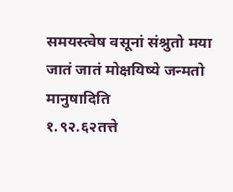समयस्त्वेष वसूनां संश्रुतो मया
जातं जातं मोक्षयिष्ये जन्मतो मानुषादिति
१.९२.६२तत्ते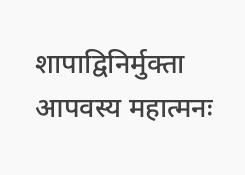शापाद्विनिर्मुक्ता आपवस्य महात्मनः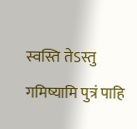स्वस्ति तेऽस्तु गमिष्यामि पुत्रं पाहि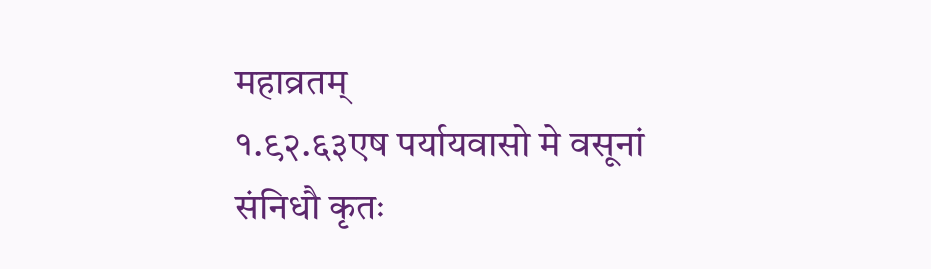महाव्रतम्
१.९२.६३एष पर्यायवासो मे वसूनां संनिधौ कृतः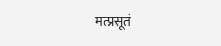मत्प्रसूतं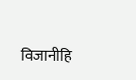विजानीहि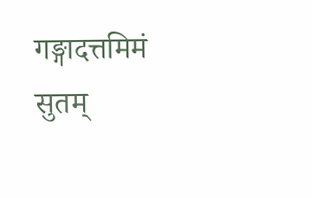गङ्गादत्तमिमं सुतम्